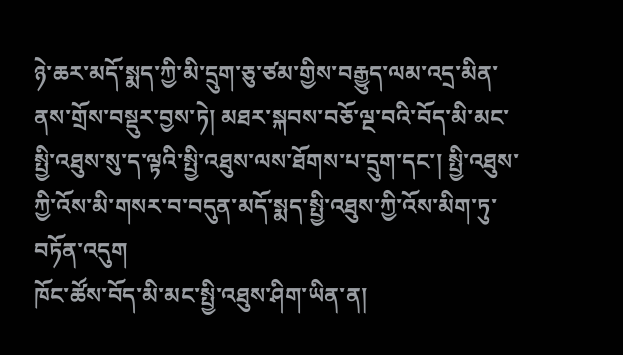ཉེ་ཆར་མདོ་སྨད་ཀྱི་མི་དྲུག་ཅུ་ཙམ་གྱིས་བརྒྱུད་ལམ་འདྲ་མིན་ནས་གྲོས་བསྡུར་བྱས་ཏེ། མཐར་སྐབས་བཅོ་ལྔ་བའི་བོད་མི་མང་སྤྱི་འཐུས་སུ་ད་ལྟའི་སྤྱི་འཐུས་ལས་ཐོགས་པ་དྲུག་དང་། སྤྱི་འཐུས་ཀྱི་འོས་མི་གསར་བ་བདུན་མདོ་སྨད་སྤྱི་འཐུས་ཀྱི་འོས་མིག་ཏུ་བཏོན་འདུག
ཁོང་ཚོས་བོད་མི་མང་སྤྱི་འཐུས་ཤིག་ཡིན་ན།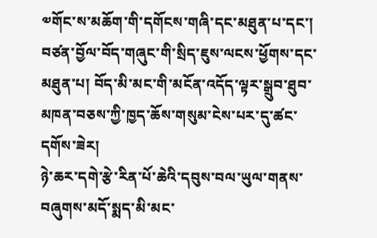༧གོང་ས་མཆོག་གི་དགོངས་གཞི་དང་མཐུན་པ་དང་། བཙན་བྱོལ་བོད་གཞུང་གི་སྲིད་ཇུས་ལངས་ཕྱོགས་དང་མཐུན་པ། བོད་མི་མང་གི་མངོན་འདོད་ལྟར་སྒྲུབ་ཐུབ་མཁན་བཅས་ཀྱི་ཁྱད་ཆོས་གསུམ་ངེས་པར་དུ་ཚང་དགོས་ཟེར།
ཉེ་ཆར་དགེ་རྩེ་རིན་པོ་ཆེའི་དབུས་བལ་ཡུལ་གནས་བཞུགས་མདོ་སྨད་མི་མང་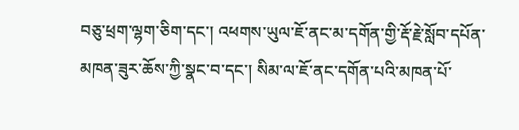བཅུ་ཕྲག་ལྷག་ཅིག་དང་། འཕགས་ཡུལ་ཇོ་ནང་མ་དགོན་གྱི་རྡོ་རྗེ་སློབ་དཔོན་མཁན་ཟུར་ཆོས་ཀྱི་སྣང་བ་དང་། སིམ་ལ་ཇོ་ནང་དགོན་པའི་མཁན་པོ་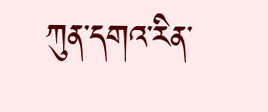ཀུན་དགའ་རིན་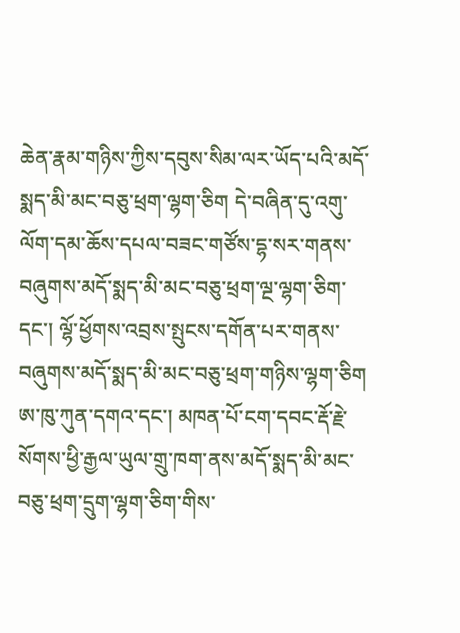ཆེན་རྣམ་གཉིས་ཀྱིས་དབུས་སིམ་ལར་ཡོད་པའི་མདོ་སྨད་མི་མང་བཅུ་ཕྲག་ལྷག་ཅིག དེ་བཞིན་དུ་འགུ་ལོག་དམ་ཆོས་དཔལ་བཟང་གཙོས་དྷ་སར་གནས་བཞུགས་མདོ་སྨད་མི་མང་བཅུ་ཕྲག་ལྔ་ལྷག་ཅིག་དང་། ལྷོ་ཕྱོགས་འབྲས་སྤུངས་དགོན་པར་གནས་བཞུགས་མདོ་སྨད་མི་མང་བཅུ་ཕྲག་གཉིས་ལྷག་ཅིག ཨ་ཁུ་ཀུན་དགའ་དང་། མཁན་པོ་ངག་དབང་རྡོ་རྗེ་སོགས་ཕྱི་རྒྱལ་ཡུལ་གྲུ་ཁག་ནས་མདོ་སྨད་མི་མང་བཅུ་ཕྲག་དྲུག་ལྷག་ཅིག་གིས་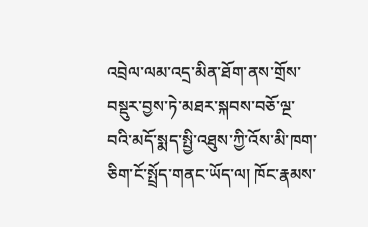འབྲེལ་ལམ་འདྲ་མིན་ཐོག་ནས་གྲོས་བསྡུར་བྱས་ཏེ་མཐར་སྐབས་བཅོ་ལྔ་བའི་མདོ་སྨད་སྤྱི་འཐུས་ཀྱི་འོས་མི་ཁག་ཅིག་ངོ་སྤྲོད་གནང་ཡོད་ལ། ཁོང་རྣམས་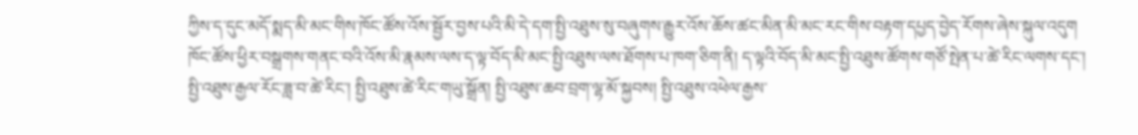ཀྱིས་ད་དུང་མདོ་སྨད་མི་མང་གིས་ཁོང་ཚོས་འོས་སྦྱོར་བྱས་པའི་མི་དེ་དག་སྤྱི་འཐུས་སུ་བཞུགས་རྒྱུར་འོས་ཆོས་ཚང་མིན་མི་མང་རང་གིས་བརྟག་དཔྱད་བྱེད་རོགས་ཞེས་སྐུལ་འདུག
ཁོང་ཚོས་ཕྱིར་བསྒྲགས་གནང་བའི་འོས་མི་རྣམས་ལས་ད་ལྟ་བོད་མི་མང་སྤྱི་འཐུས་ལས་ཐོགས་པ་ཁག་ཅིག་ནི། ད་ལྟའི་བོད་མི་མང་སྤྱི་འཐུས་ཚོགས་གཙོ་སྤེན་པ་ཚེ་རིང་ལགས་དང་། སྤྱི་འཐུས་རྒྱལ་རོང་ཟླ་བ་ཚེ་རིང་། སྤྱི་འཐུས་ཚེ་རིང་གཡུ་སྒྲོན། སྤྱི་འཐུས་ཆབ་བྲག་ལྷ་མོ་སྐྱབས། སྤྱི་འཐུས་འཕེལ་རྒྱས་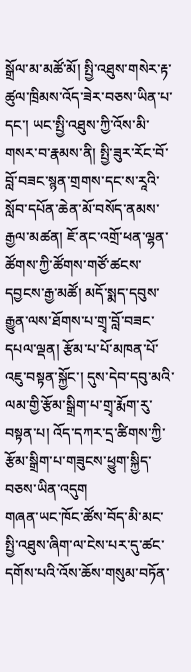སྒྲོལ་མ་མཚོ་མོ། སྤྱི་འཐུས་གསེར་རྟ་ཚུལ་ཁྲིམས་འོད་ཟེར་བཅས་ཡིན་པ་དང་། ཡང་སྤྱི་འཐུས་ཀྱི་འོས་མི་གསར་བ་རྣམས་ནི། སྤྱི་ཟུར་རོང་བོ་བློ་བཟང་སྙན་གྲགས་དང་ས་རཱའི་སློབ་དཔོན་ཆེན་མོ་བསོད་ནམས་རྒྱལ་མཚན། ཇོ་ནང་འགྲོ་ཕན་ལྷན་ཚོགས་ཀྱི་ཚོགས་གཙོ་ཚངས་དབྱངས་རྒྱ་མཚོ། མདོ་སྨད་དབུས་རྒྱུན་ལས་ཐོགས་པ་གྲྭ་བློ་བཟང་དཔལ་ལྡན། རྩོམ་པ་པོ་མཁན་པོ་འཇུ་བསྟན་སྐྱོང་། དུས་དེབ་དབུ་མའི་ལམ་གྱི་རྩོམ་སྒྲིག་པ་གྲྭ་རྨོག་རུ་བསྟན་པ། འོད་དཀར་དྲ་ཚིགས་ཀྱི་རྩོམ་སྒྲིག་པ་གཟུངས་ཕྱུག་སྐྱིད་བཅས་ཡིན་འདུག
གཞན་ཡང་ཁོང་ཚོས་བོད་མི་མང་སྤྱི་འཐུས་ཞིག་ལ་ངེས་པར་དུ་ཚང་དགོས་པའི་འོས་ཆོས་གསུམ་བཏོན་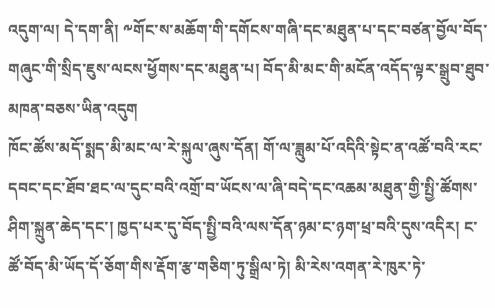འདུག་ལ། དེ་དག་ནི། ༸གོང་ས་མཆོག་གི་དགོངས་གཞི་དང་མཐུན་པ་དང་བཙན་བྱོལ་བོད་གཞུང་གི་སྲིད་ཇུས་ལངས་ཕྱོགས་དང་མཐུན་པ། བོད་མི་མང་གི་མངོན་འདོད་ལྟར་སྒྲུབ་ཐུབ་མཁན་བཅས་ཡིན་འདུག
ཁོང་ཚོས་མདོ་སྨད་མི་མང་ལ་རེ་སྐུལ་ཞུས་དོན། གོ་ལ་ཟླུམ་པོ་འདིའི་སྟེང་ན་འཚོ་བའི་རང་དབང་དང་ཐོབ་ཐང་ལ་དུང་བའི་འགྲོ་བ་ཡོངས་ལ་ཞི་བདེ་དང་འཆམ་མཐུན་གྱི་སྤྱི་ཚོགས་ཤིག་སྐྲུན་ཆེད་དང་། ཁྱད་པར་དུ་བོད་སྤྱི་བའི་ལས་དོན་ཉམ་ང་ཉག་ཕྲ་བའི་དུས་འདིར། ང་ཚོ་བོད་མི་ཡོད་དོ་ཅོག་གིས་རྡོག་རྩ་གཅིག་ཏུ་སྒྲིལ་ཏེ། མི་རེས་འགན་རེ་ཁུར་ཏེ་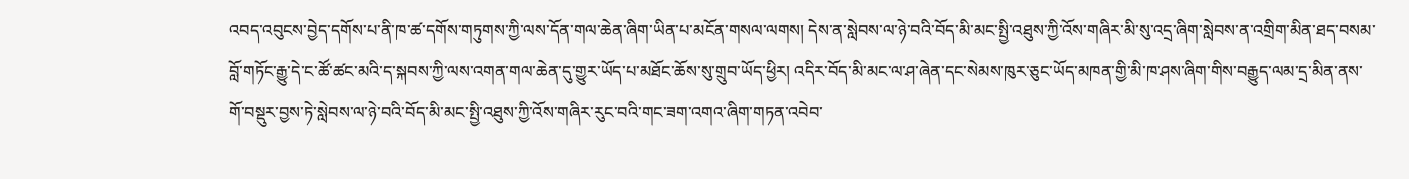འབད་འབུངས་བྱེད་དགོས་པ་ནི་ཁ་ཚ་དགོས་གཏུགས་ཀྱི་ལས་དོན་གལ་ཆེན་ཞིག་ཡིན་པ་མངོན་གསལ་ལགས། དེས་ན་སླེབས་ལ་ཉེ་བའི་བོད་མི་མང་སྤྱི་འཐུས་ཀྱི་འོས་གཞིར་མི་སུ་འདྲ་ཞིག་སླེབས་ན་འགྲིག་མིན་ཐད་བསམ་བློ་གཏོང་རྒྱུ་དེ་ང་ཚོ་ཚང་མའི་ད་སྐབས་ཀྱི་ལས་འགན་གལ་ཆེན་དུ་གྱུར་ཡོད་པ་མཐོང་ཆོས་སུ་གྲུབ་ཡོད་ཕྱིར། འདིར་བོད་མི་མང་ལ་ཤ་ཞེན་དང་སེམས་ཁུར་ཅུང་ཡོད་མཁན་གྱི་མི་ཁ་ཤས་ཞིག་གིས་བརྒྱུད་ལམ་དྲ་མིན་ནས་གོ་བསྡུར་བྱས་ཏེ་སླེབས་ལ་ཉེ་བའི་བོད་མི་མང་སྤྱི་འཐུས་ཀྱི་འོས་གཞིར་རུང་བའི་གང་ཟག་འགའ་ཞིག་གཏན་འབེབ་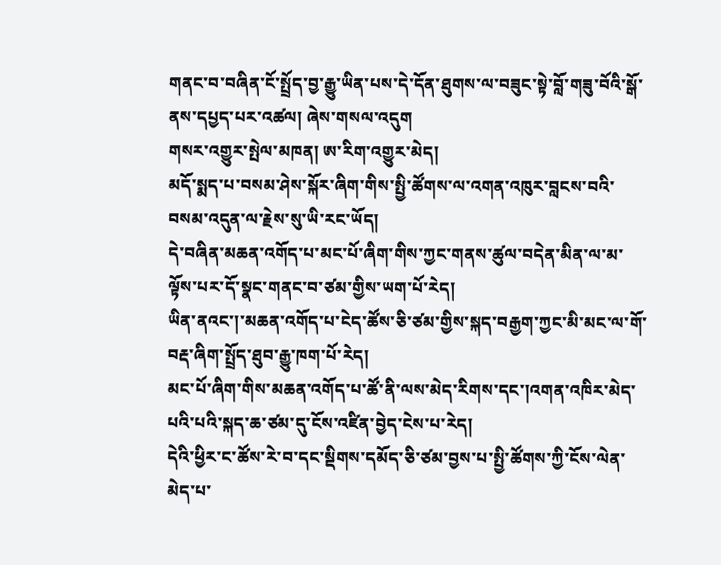གནང་བ་བཞིན་ངོ་སྤྲོད་བྱ་རྒྱུ་ཡིན་པས་དེ་དོན་ཐུགས་ལ་བཟུང་སྟེ་བློ་གཟུ་བོའི་སྒོ་ནས་དཔྱད་པར་འཚལ། ཞེས་གསལ་འདུག
གསར་འགྱུར་སྤེལ་མཁན། ཨ་རིག་འགྱུར་མེད།
མདོ་སྨད་པ་བསམ་ཤེས་སྐོར་ཞིག་གིས་སྤྱི་ཚོགས་ལ་འགན་འཁུར་བླངས་བའི་བསམ་འདུན་ལ་རྗེས་སུ་ཡི་རང་ཡོད།
དེ་བཞིན་མཆན་འགོད་པ་མང་པོ་ཞིག་གིས་ཀྱང་གནས་ཚུལ་བདེན་མིན་ལ་མ་ལྟོས་པར་དོ་སྣང་གནང་བ་ཙམ་གྱིས་ཡག་པོ་རེད།
ཡིན་ནའང་།་མཆན་འགོད་པ་ངེད་ཚོས་ཅི་ཙམ་གྱིས་སྐད་བརྒྱག་ཀྱང་མི་མང་ལ་གོ་བརྡ་ཞིག་སྤྲོད་ཐུབ་རྒྱུ་ཁག་པོ་རེད།
མང་པོ་ཞིག་གིས་མཆན་འགོད་པ་ཚོ་ནི་ལས་མེད་རིགས་དང་།འགན་འཁིར་མེད་པའི་པའི་སྐད་ཆ་ཙམ་དུ་ངོས་འཛིན་བྱེད་ངེས་པ་རེད།
དེའི་ཕྱིར་ང་ཚོས་རེ་བ་དང་སྡིགས་དམོད་ཅི་ཙམ་བྱས་པ་སྤྱི་ཚོགས་ཀྱི་ངོས་ལེན་མེད་པ་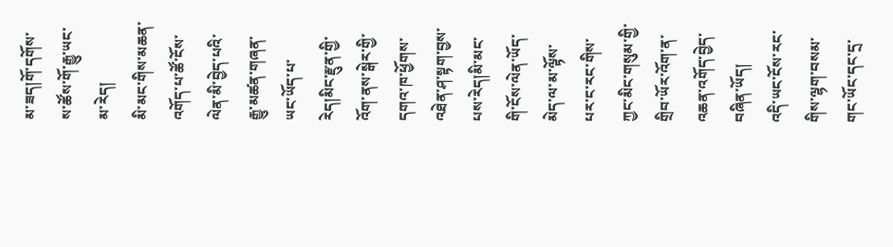མ་ཟད།གོ་དགོས་ས་ཚོས་གོ་རྒྱུ་ཡང་མ་རེད།
མི་མང་གིས་མཆན་འགོད་པ་ཚོ་ངོས་ལེན་མི་བྱེད་པའི་རྒྱུ་མཚན་གཞན་ཡང་ཡོད་པ་རེད།མིང་རྫུན་གྱི་འོག་ནས་སྒེར་གྱི་དགའ་ཁ་ཕྱོགས་འཐེན་ཤ་སྟག་བྱས་པས་རེད།མི་མང་གི་ངོས་ལེན་ཡོད་མེད་ལ་མ་ལྟོས་པར་ང་རང་གིས་ཀྱང་མིང་གསུམ་གྱི་གྲིབ་ཡོར་འོག་ན་འཆན་འགོད་བྱེད་བཞིན་ཡོད།
འདི་ཡང་ངོས་རང་གིས་ལྷག་བསམ་གང་ཡོང་དང་དྲ་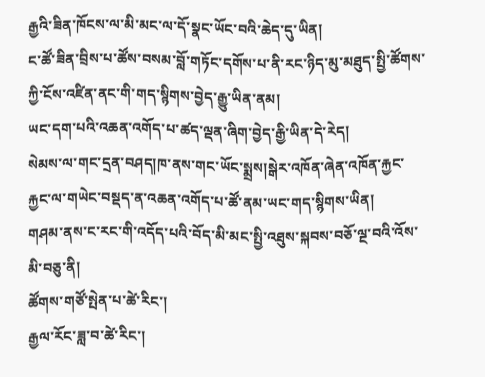རྒྱའི་ཟིན་ཁོངས་ལ་མི་མང་ལ་དོ་སྣང་ཡོང་བའི་ཆེད་དུ་ཡིན།
ང་ཚོ་ཟིན་བྲིས་པ་ཚོས་བསམ་བློ་གཏོང་དགོས་པ་ནི་རང་ཉིད་མུ་མཐུད་སྤྱི་ཚོགས་ཀྱི་ངོས་འཛིན་ནང་གི་གད་སྙིགས་བྱེད་རྒྱུ་ཡིན་ནམ།
ཡང་དག་པའི་འཆན་འགོད་པ་ཚད་ལྡན་ཞིག་བྱེད་རྒྱི་ཡིན་དེ་རེད།
སེམས་ལ་གང་དྲན་བཤད།ཁ་ནས་གང་ཡོང་སྨྲས།སྒེར་འཁོན་ཞེན་འཁོན་རྐྱང་རྐྱང་ལ་གཡེང་བསྡད་ན་འཆན་འགོད་པ་ཚོ་ནམ་ཡང་གད་སྙིགས་ཡིན།
གཤམ་ནས་ང་རང་གི་འདོད་པའི་བོད་མི་མང་སྤྱི་འཐུས་སྐབས་བཅོ་ལྔ་བའི་འོས་མི་བཅུ་ནི།
ཚོགས་གཙོ་སྤེན་པ་ཚེ་རིང་།
རྒྱལ་རོང་ཟླ་བ་ཚེ་རིང་།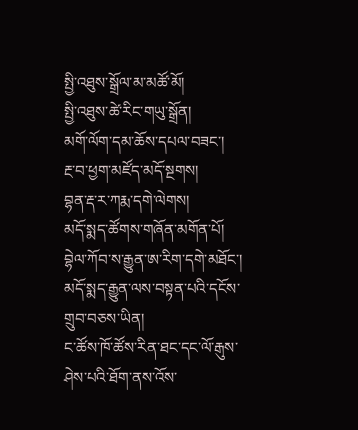སྤྱི་འཐུས་སྒྲོལ་མ་མཚོ་མོ།
སྤྱི་འཐུས་ཚེ་རིང་གཡུ་སྒྲོན།
མགོ་ལོག་དམ་ཆོས་དཔལ་བཟང་།
རྔ་བ་ཕྱག་མཛོད་མདོ་སྔགས།
བྷན་རྡ་ར་ཀརྨ་དགེ་ལེགས།
མདོ་སྨད་ཚོགས་གཞོན་མགོན་པོ།
བྷེལ་ཀོབ་ས་རྒྱུན་ཨ་རིག་དགེ་མཐོང་།
མདོ་སྨད་རྒྱུན་ལས་བསྟན་པའི་དངོས་གྲུབ་བཅས་ཡིན།
ང་ཚོས་ཁོ་ཚོས་རིན་ཐང་དང་ལོ་རྒུས་ཤེས་པའི་ཐོག་ནས་འོས་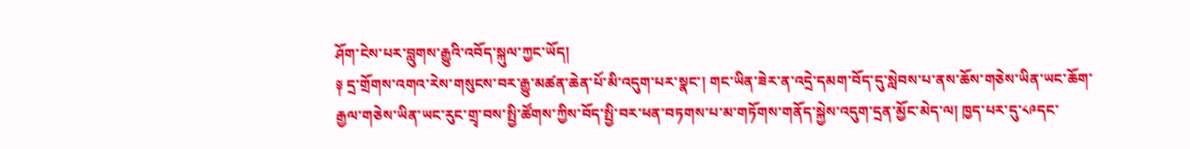ཤོག་ངེས་པར་བླུགས་རྒྱུའི་འབོད་སྐུལ་ཀྱང་ཡོད།
༈ དྲ་གྲོགས་འགའ་རེས་གསུངས་བར་རྒྱུ་མཚན་ཆེན་པོ་མི་འདུག་པར་སྣང་། གང་ཡིན་ཟེར་ན་འདྲེ་དམག་བོད་དུ་སླེབས་པ་ནས་ཆོས་གཅེས་ཡིན་ཡང་ཆོག་རྒྱལ་གཅེས་ཡིན་ཡང་རུང་གྲྭ་བས་སྤྱི་ཚོགས་ཀྱིས་བོད་སྤྱི་བར་ཕན་བཏགས་པ་མ་གཏོགས་གནོད་སྐྱེས་འདུག་དྲན་མྱོང་མེད་ལ། ཁྱད་པར་དུ་༨༩དང་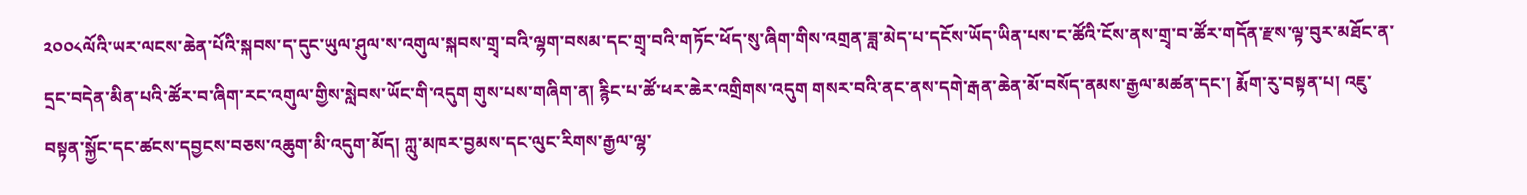༢༠༠༨ལོའི་ཡར་ལངས་ཆེན་པོའི་སྐབས་ད་དུང་ཡུལ་ཤུལ་ས་འགུལ་སྐབས་གྲྭ་བའི་ལྷག་བསམ་དང་གྲྭ་བའི་གཏོང་ཕོད་སུ་ཞིག་གིས་འགྲན་ཟླ་མེད་པ་དངོས་ཡོད་ཡིན་པས་ང་ཚོའི་ངོས་ནས་གྲྭ་བ་ཚོར་གདོན་རྫས་ལྟ་བུར་མཐོང་ན་དྲང་བདེན་མིན་པའི་ཚོར་བ་ཞིག་རང་འགུལ་གྱིས་སླེབས་ཡོང་གི་འདུག གུས་པས་གཞིག་ན། རྙིང་པ་ཚོ་ཕར་ཆེར་འགྲིགས་འདུག གསར་བའི་ནང་ནས་དགེ་རྒན་ཆེན་མོ་བསོད་ནམས་རྒྱལ་མཚན་དང་། རྨོག་རུ་བསྟན་པ། འཇུ་བསྟན་སྐྱོང་དང་ཚངས་དབྱངས་བཅས་འཆུག་མི་འདུག་མོད། ཀླུ་མཁར་བྱམས་དང་ལུང་རིགས་རྒྱལ་ལྷ་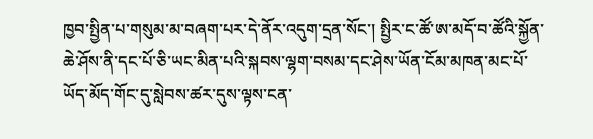ཁྱབ་སྤྱིན་པ་གསུམ་མ་བཞག་པར་དེ་ནོར་འདུག་དྲན་སོང་། སྤྱིར་ང་ཚོ་ཨ་མདོ་བ་ཚོའི་སྐྱོན་ཆེ་ཤོས་ནི་དང་པོ་ཅི་ཡང་མིན་པའི་སྐབས་ལྷག་བསམ་དང་ཤེས་ཡོན་ངོམ་མཁན་མང་པོ་ཡོད་མོད་གོང་དུ་སླེབས་ཚར་དུས་ལྟས་ངན་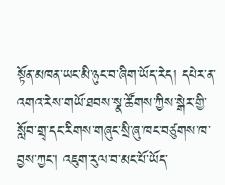སྟོན་མཁན་ཡང་མི་ཉུང་བ་ཞིག་ཡོད་རེད། དཔེར་ན་འགའ་རེས་གཡོ་ཐབས་སྣ་ཚོགས་ཀྱིས་སྒེར་གྱི་སློབ་གྲྭ་དང་རིགས་གཞུང་སྲི་ཞུ་ཁང་བཙུགས་ཁ་བྱས་ཀྱང་། འཇུག་རུལ་བ་མང་པོ་ཡོད་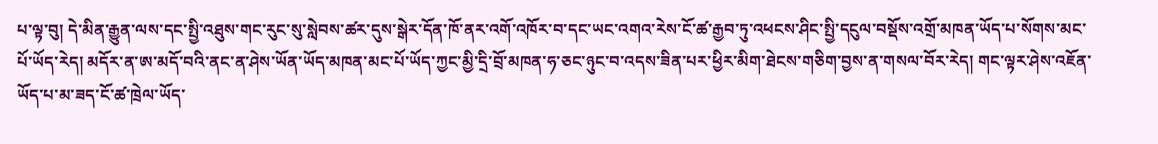པ་ལྟ་བུ། དེ་མིན་རྒྱུན་ལས་དང་སྤྱི་འཐུས་གང་རུང་སུ་སླེབས་ཚར་དུས་སྒེར་དོན་ཁོ་ནར་འགོ་འཁོར་བ་དང་ཡང་འགའ་རེས་ངོ་ཚ་རྒྱབ་ཏུ་འཕངས་ཤིང་སྤྱི་དངུལ་བསྡོས་འགྲོ་མཁན་ཡོད་པ་སོགས་མང་པོ་ཡོད་རེད། མདོར་ན་ཨ་མདོ་བའི་ནང་ན་ཤེས་ཡོན་ཡོད་མཁན་མང་པོ་ཡོད་ཀྱང་མྱི་དྲི་བྲོ་མཁན་ཧ་ཅང་ཉུང་བ་འདས་ཟིན་པར་ཕྱིར་མིག་ཐེངས་གཅིག་བྱས་ན་གསལ་བོར་རེད། གང་ལྟར་ཤེས་འཇོན་ཡོད་པ་མ་ཟད་ངོ་ཚ་ཁྲེལ་ཡོད་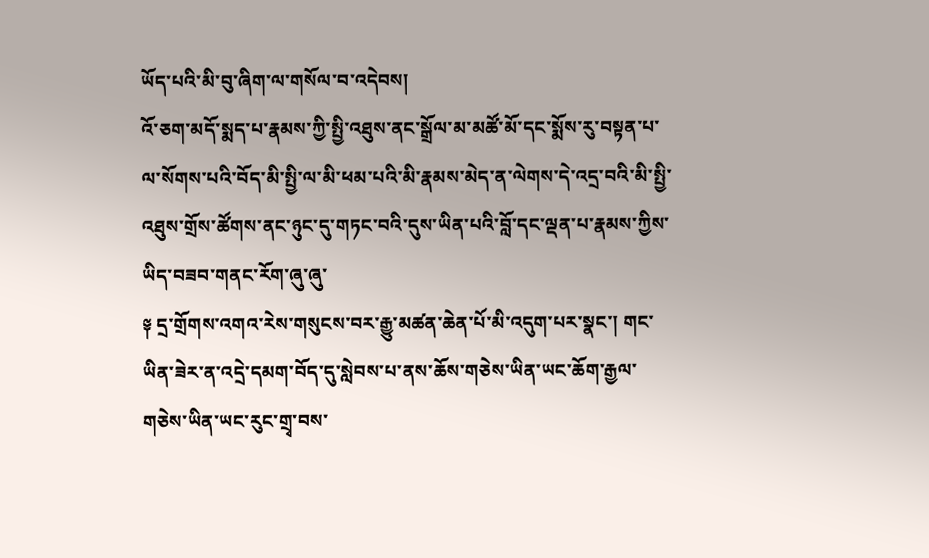ཡོད་པའི་མི་བུ་ཞིག་ལ་གསོལ་བ་འདེབས།
འོ་ཅག་མདོ་སྨད་པ་རྣམས་ཀྱི་སྤྱི་འཐུས་ནང་སྒྲོལ་མ་མཚོ་མོ་དང་སྨོས་རུ་བསྟན་པ་ལ་སོགས་པའི་བོད་མི་སྤྱི་ལ་མི་ཕམ་པའི་མི་རྣམས་མེད་ན་ལེགས་དེ་འདྲ་བའི་མི་སྤྱི་འཐུས་གྲོས་ཚོགས་ནང་ཉུང་དུ་གཏང་བའི་དུས་ཡིན་པའི་བློ་དང་ལྡན་པ་རྣམས་ཀྱིས་ཡིད་བཟབ་གནང་རོག་ཞུ་ཞུ་
༈ དྲ་གྲོགས་འགའ་རེས་གསུངས་བར་རྒྱུ་མཚན་ཆེན་པོ་མི་འདུག་པར་སྣང་། གང་ཡིན་ཟེར་ན་འདྲེ་དམག་བོད་དུ་སླེབས་པ་ནས་ཆོས་གཅེས་ཡིན་ཡང་ཆོག་རྒྱལ་གཅེས་ཡིན་ཡང་རུང་གྲྭ་བས་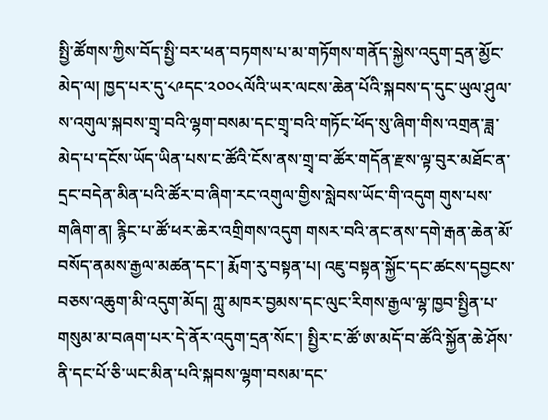སྤྱི་ཚོགས་ཀྱིས་བོད་སྤྱི་བར་ཕན་བཏགས་པ་མ་གཏོགས་གནོད་སྐྱེས་འདུག་དྲན་མྱོང་མེད་ལ། ཁྱད་པར་དུ་༨༩དང་༢༠༠༨ལོའི་ཡར་ལངས་ཆེན་པོའི་སྐབས་ད་དུང་ཡུལ་ཤུལ་ས་འགུལ་སྐབས་གྲྭ་བའི་ལྷག་བསམ་དང་གྲྭ་བའི་གཏོང་ཕོད་སུ་ཞིག་གིས་འགྲན་ཟླ་མེད་པ་དངོས་ཡོད་ཡིན་པས་ང་ཚོའི་ངོས་ནས་གྲྭ་བ་ཚོར་གདོན་རྫས་ལྟ་བུར་མཐོང་ན་དྲང་བདེན་མིན་པའི་ཚོར་བ་ཞིག་རང་འགུལ་གྱིས་སླེབས་ཡོང་གི་འདུག གུས་པས་གཞིག་ན། རྙིང་པ་ཚོ་ཕར་ཆེར་འགྲིགས་འདུག གསར་བའི་ནང་ནས་དགེ་རྒན་ཆེན་མོ་བསོད་ནམས་རྒྱལ་མཚན་དང་། རྨོག་རུ་བསྟན་པ། འཇུ་བསྟན་སྐྱོང་དང་ཚངས་དབྱངས་བཅས་འཆུག་མི་འདུག་མོད། ཀླུ་མཁར་བྱམས་དང་ལུང་རིགས་རྒྱལ་ལྷ་ཁྱབ་སྤྱིན་པ་གསུམ་མ་བཞག་པར་དེ་ནོར་འདུག་དྲན་སོང་། སྤྱིར་ང་ཚོ་ཨ་མདོ་བ་ཚོའི་སྐྱོན་ཆེ་ཤོས་ནི་དང་པོ་ཅི་ཡང་མིན་པའི་སྐབས་ལྷག་བསམ་དང་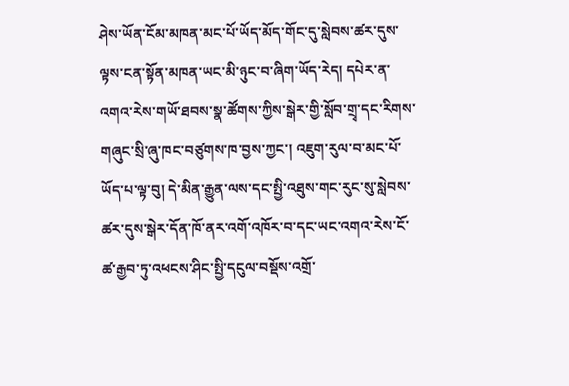ཤེས་ཡོན་ངོམ་མཁན་མང་པོ་ཡོད་མོད་གོང་དུ་སླེབས་ཚར་དུས་ལྟས་ངན་སྟོན་མཁན་ཡང་མི་ཉུང་བ་ཞིག་ཡོད་རེད། དཔེར་ན་འགའ་རེས་གཡོ་ཐབས་སྣ་ཚོགས་ཀྱིས་སྒེར་གྱི་སློབ་གྲྭ་དང་རིགས་གཞུང་སྲི་ཞུ་ཁང་བཙུགས་ཁ་བྱས་ཀྱང་། འཇུག་རུལ་བ་མང་པོ་ཡོད་པ་ལྟ་བུ། དེ་མིན་རྒྱུན་ལས་དང་སྤྱི་འཐུས་གང་རུང་སུ་སླེབས་ཚར་དུས་སྒེར་དོན་ཁོ་ནར་འགོ་འཁོར་བ་དང་ཡང་འགའ་རེས་ངོ་ཚ་རྒྱབ་ཏུ་འཕངས་ཤིང་སྤྱི་དངུལ་བསྡོས་འགྲོ་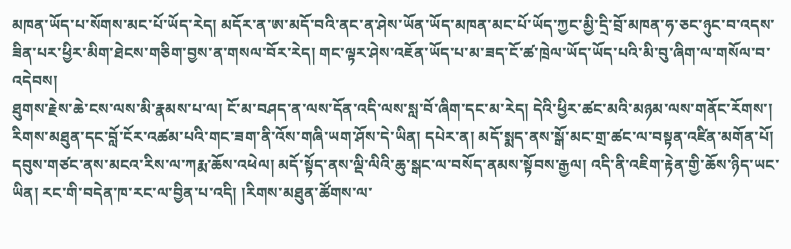མཁན་ཡོད་པ་སོགས་མང་པོ་ཡོད་རེད། མདོར་ན་ཨ་མདོ་བའི་ནང་ན་ཤེས་ཡོན་ཡོད་མཁན་མང་པོ་ཡོད་ཀྱང་མྱི་དྲི་བྲོ་མཁན་ཧ་ཅང་ཉུང་བ་འདས་ཟིན་པར་ཕྱིར་མིག་ཐེངས་གཅིག་བྱས་ན་གསལ་བོར་རེད། གང་ལྟར་ཤེས་འཇོན་ཡོད་པ་མ་ཟད་ངོ་ཚ་ཁྲེལ་ཡོད་ཡོད་པའི་མི་བུ་ཞིག་ལ་གསོལ་བ་འདེབས།
ཐུགས་རྗེས་ཆེ་ངས་ལས་མི་རྣམས་པ་ལ། ངོ་མ་བཤད་ན་ལས་དོན་འདི་ལས་སླ་བོ་ཞིག་དང་མ་རེད། དེའི་ཕྱིར་ཚང་མའི་མཉམ་ལས་གནོང་རོགས་།
རིགས་མཐུན་དང་བློ་ངོར་འཚམ་པའི་གང་ཟག་ནི་འོས་གཞི་ཡག་ཤོས་དེ་ཡིན། དཔེར་ན། མདོ་སྨད་ནས་སྒོ་མང་གྲ་ཚང་ལ་བསྟན་འཛིན་མགོན་པོ། དབུས་གཙང་ནས་མངའ་རིས་ལ་ཀརྨ་ཆོས་འཕེལ། མདོ་སྟོད་ནས་ལྡི་ལིའི་ཆུ་སྒང་ལ་བསོད་ནམས་སྟོབས་རྒྱལ། འདི་ནི་འཇིག་རྟེན་གྱི་ཆོས་ཉིད་ཡང་ཡིན། རང་གི་བདེན་ཁ་རང་ལ་བྱིན་པ་འདི། །རིགས་མཐུན་ཚོགས་ལ་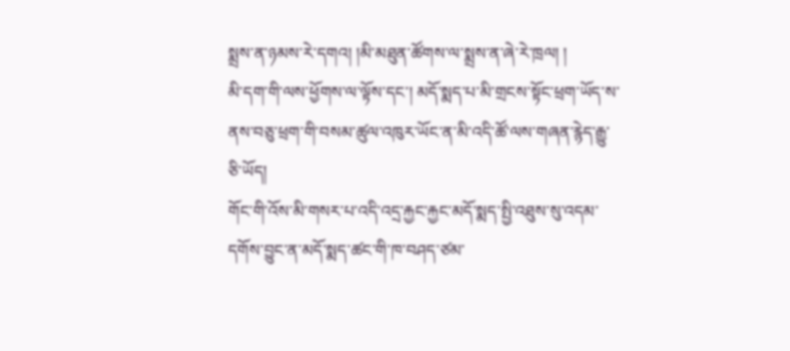སྨྲས་ན་ཉམས་རེ་དགའ། །མི་མཐུན་ཚོགས་ལ་སྨྲས་ན་ཞེ་རེ་ཁྲལ། །
མི་དག་གི་ལས་ཕྱོགས་ལ་ལྟོས་དང་། མདོ་སྨད་པ་མི་གྲངས་སྟོང་ཕྲག་ཡོད་ས་ནས་བཅུ་ཕྲག་གི་བསམ་ཚུལ་འཁུར་ཡོང་ན་མི་འདི་ཚོ་ལས་གཞན་རྙེད་རྒྱུ་ཅི་ཡོད།
གོང་གི་འོས་མི་གསར་པ་འདི་འདྲ་རྐྱང་རྐྱང་མདོ་སྨད་སྤྱི་འཐུས་སུ་འདམ་དགོས་བྱུང་ན་མདོ་སྨད་ཚང་གི་ཁ་བཤད་ཙམ་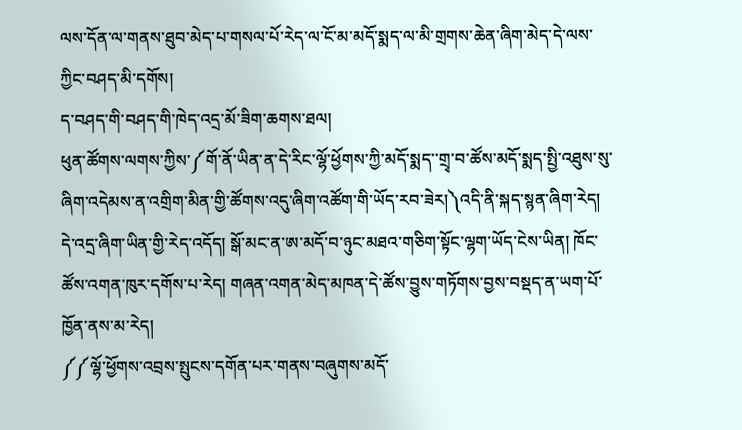ལས་དོན་ལ་གནས་ཐུབ་མེད་པ་གསལ་པོ་རེད་ལ་ངོ་མ་མདོ་སྨད་ལ་མི་གྲགས་ཆེན་ཞིག་མེད་དེ་ལས་ཀྱིང་བཤད་མི་དགོས།
ད་བཤད་གི་བཤད་གི་ཁེད་འདྲ་མོ་ཟིག་ཆགས་ཐལ།
ཕུན་ཚོགས་ལགས་ཀྱིས་༼གོ་ནོ་ཡིན་ན་དེ་རིང་ལྷོ་ཕྱོགས་ཀྱི་མདོ་སྨད་་གྲྭ་བ་ཚོས་མདོ་སྨད་སྤྱི་འཐུས་སུ་ཞིག་འདེམས་ན་འགྲིག་མིན་གྱི་ཚོགས་འདུ་ཞིག་འཚོག་གི་ཡོད་རབ་ཟེར།༽འདི་ནི་སྐད་སྙན་ཞིག་རེད། དེ་འདྲ་ཞིག་ཡིན་གྱི་རེད་འདོད། སྒོ་མང་ན་ཨ་མདོ་བ་ཉུང་མཐའ་གཅིག་སྟོང་ལྷག་ཡོད་ངེས་ཡིན། ཁོང་ཚོས་འགན་ཁུར་དགོས་པ་རེད། གཞན་འགན་མེད་མཁན་དེ་ཚོས་བྱུས་གཏོགས་བྱས་བསྡད་ན་ཡག་པོ་ཁྱོན་ནས་མ་རེད།
༼༼ལྷོ་ཕྱོགས་འབྲས་སྤུངས་དགོན་པར་གནས་བཞུགས་མདོ་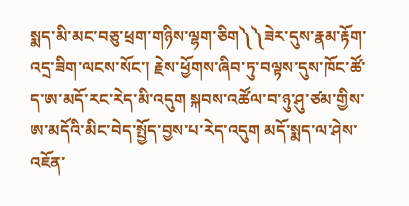སྨད་མི་མང་བཅུ་ཕྲག་གཉིས་ལྷག་ཅིག༽༽ཟེར་དུས་རྣམ་རྟོག་འདྲ་ཟིག་ལངས་སོང་། རྗེས་ཕྱོགས་ཞིབ་ཏུ་བལྟས་དུས་ཁོང་ཚོ་ད་ཨ་མདོ་རང་རེད་མི་འདུག སྐབས་འཚོལ་བ་ཉུ་ཤུ་ཙམ་གྱིས་ཨ་མདོའི་མིང་བེད་སྤྱོད་བྱས་པ་རེད་འདུག མདོ་སྨད་ལ་ཤེས་འཇོན་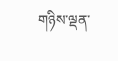གཉིས་ལྡན་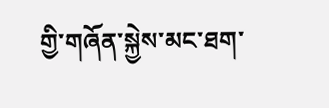གྱི་གཞོན་སྐྱེས་མང་ཐག་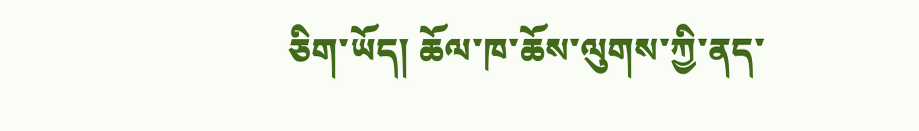ཅིག་ཡོད། ཆོལ་ཁ་ཆོས་ལུགས་ཀྱི་ནད་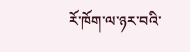རོ་ཁོག་ལ་ཉར་བའི་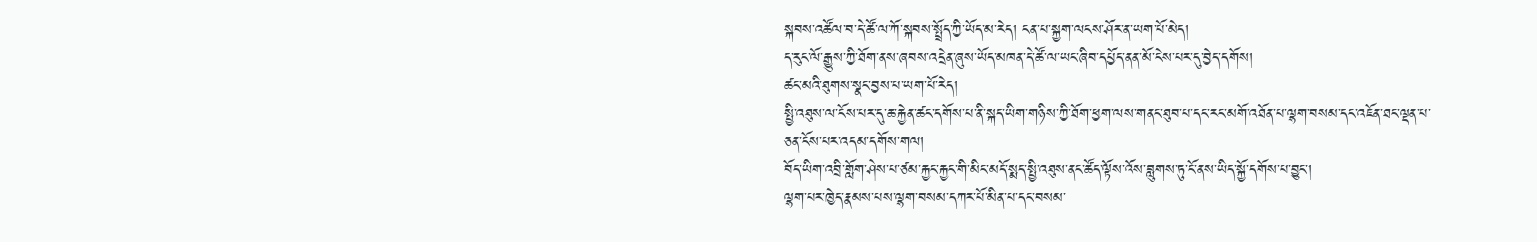སྐབས་འཚོལ་བ་དེ་ཚོ་ལ་ཀོ་སྐབས་སྤྲོད་ཀྱི་ཡོད་མ་རེད། ངན་པ་སྐྱག་ལངས་ཤོར་ན་ཡག་པོ་མེད།
ད་རུང་ལོ་རྒྱུས་ཀྱི་ཐོག་ནས་ཞབས་འདྲེན་ཞུས་ཡོད་མཁན་དེ་ཚོ་ལ་ཡང་ཞིབ་དཔྱོད་ནན་མོ་ངེས་པར་དུ་བྱེད་དགོས།
ཚང་མའི་ཐུགས་སྣང་བྱས་པ་ཡག་པོ་རེད།
སྤྱི་འཐུས་ལ་ངོས་པར་དུ་ཆ་རྐྱེན་ཚང་དགོས་པ་ནི་སྐད་ཡིག་གཉིས་ཀྱི་ཐོག་ཕྱག་ལས་གནང་ཐུབ་པ་དང་རང་མགོ་འཐོན་པ་ལྷག་བསམ་དང་འཇོན་ཐང་ལྡན་པ་ཅན་ངོས་པར་འདམ་དགོས་གལ།
བོད་ཡིག་འབྲི་གློག་ཤེས་པ་ཙམ་རྐྱང་རྐྱང་གི་མིང་མདོ་སྨད་སྤྱི་འཐུས་ནང་ཚོད་ལྟོས་འོས་བླུགས་ཏུ་ངོ་ནས་ཡིད་སྐྱོ་དགོས་པ་བྱུང་།
ལྷག་པར་ཁྱེད་རྣམས་པས་ལྷག་བསམ་དཀར་པོ་མིན་པ་དང་བསམ་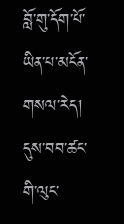བློ་གུ་དོག་པོ་ཡིན་པ་མངོན་གསལ་རེད།
དུས་བབ་ཚང་གི་ལུང་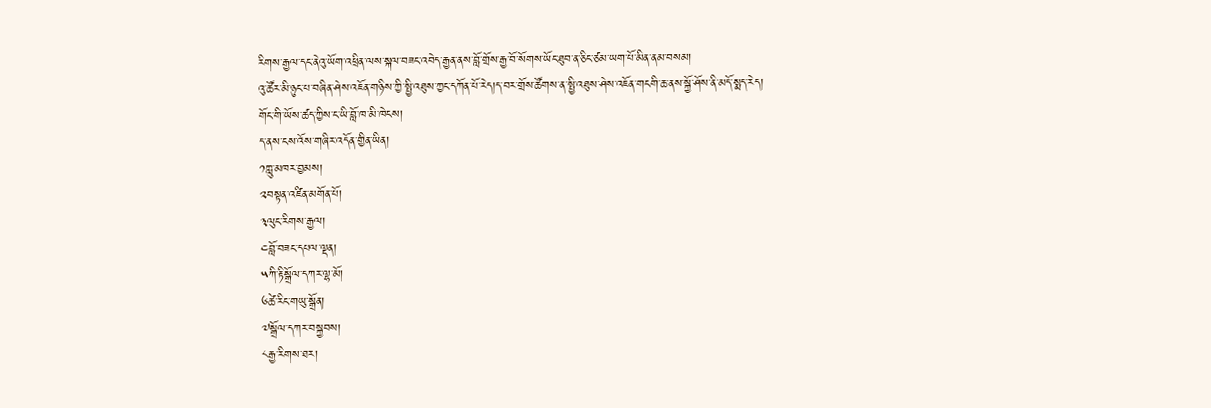རིགས་རྒྱལ་དང་ནེའུ་ཡོག་འཕྲིན་ལས་སྐལ་བཟང་འབེད་རྒྱན་ནས་བློ་གྲོས་རྒྱ་བོ་སོགས་ཡོང་ཐུབ་ན་ཅིང་ཙམ་ཡག་པོ་མིན་ནམ་བསམ།
འུ་ཚོར་མི་ཉུང་པ་བཞིན་ཤེས་འཇོན་གཉིས་ཀྱི་སྤྱི་འཐུས་ཀྱང་དཀོན་པོ་རེད།ད་བར་གྲོས་ཚོགས་ན་སྤྱི་འཐུས་ཤེས་འཇོན་གངགི་ཆ་ནས་སྐྱོ་ཤོས་ནི་མདོ་སྨད་རེད།
གོང་གི་ཡོས་ཚད་ཀྱིས་ང་ཡི་བློ་ཁ་མི་ཁེངས།
ད་ནས་ངས་འོས་གཞིར་འདོན་གྱིན་ཡིན།
༡ཀླུ་མཁར་བྱམས།
༢བསྟན་འཛིན་མགོན་པོ།
༣ལུང་རིགས་རྒྱལ།
༤བློ་བཟང་དཔལ་ལྡན།
༥ཀི་རྟིསྒྲོལ་དཀར་ལྷ་མོ།
༦ཚེ་རིང་གཡུ་སྒྲོན།
༧སྒྲོལ་དཀར་བསྐྱབས།
༨རྒྱ་རིགས་ཐར།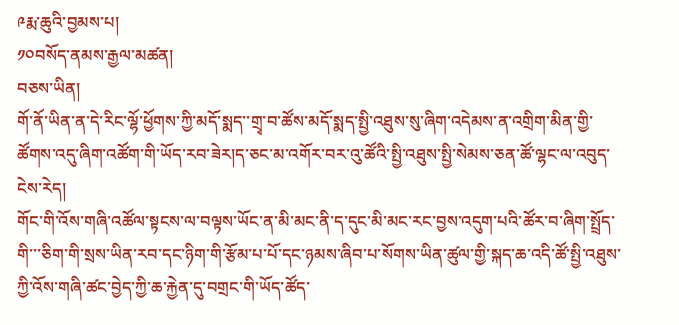༩རྨ་ཆུའི་བྱམས་པ།
༡༠བསོད་ནམས་རྒྱལ་མཚན།
བཅས་ཡིན།
གོ་ནོ་ཡིན་ན་དེ་རིང་ལྷོ་ཕྱོགས་ཀྱི་མདོ་སྨད་་གྲྭ་བ་ཚོས་མདོ་སྨད་སྤྱི་འཐུས་སུ་ཞིག་འདེམས་ན་འགྲིག་མིན་གྱི་ཚོགས་འདུ་ཞིག་འཚོག་གི་ཡོད་རབ་ཟེར།ད་ཅང་མ་འགོར་བར་འུ་ཚོའི་སྤྱི་འཐུས་སྤྱི་སེམས་ཅན་ཚོ་ལྷང་ལ་འབུད་ངེས་རེད།
གོང་གི་འོས་གཞི་འཚོལ་སྟངས་ལ་བལྟས་ཡོང་ན་མི་མང་ནི་ད་དུང་མི་མང་རང་བྱས་འདུག་པའི་ཚོར་བ་ཞིག་སྤྲོད་གི་་་ཅིག་གི་སྲས་ཡིན་རབ་དང་ཉིག་གི་རྩོམ་པ་པོ་དང་ཉམས་ཞིབ་པ་སོགས་ཡིན་ཚུལ་གྱི་སྐད་ཆ་འདི་ཚོ་སྤྱི་འཐུས་ཀྱི་འོས་གཞི་ཚང་བྱེད་ཀྱི་ཆ་རྐྱེན་དུ་བགྲང་གི་ཡོད་ཚོད་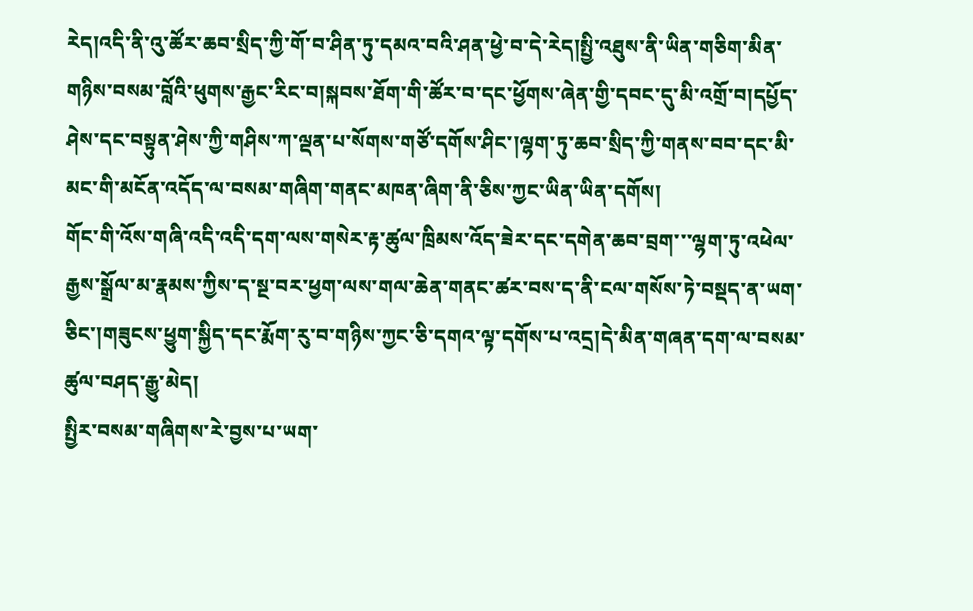རེད།འདི་ནི་འུ་ཚོར་ཆབ་སྲིད་ཀྱི་གོ་བ་ཤིན་ཏུ་དམའ་བའི་ཤན་ཕྱེ་བ་དེ་རེད།སྤྱི་འཐུས་ནི་ཡིན་གཅིག་མིན་གཉིས་བསམ་བློའི་ཕུགས་རྒྱང་རིང་བ།སྐབས་ཐོག་གི་ཚོར་བ་དང་ཕྱོགས་ཞེན་གྱི་དབང་དུ་མི་འགྲོ་བ།དཔྱོད་ཤེས་དང་བསྟུན་ཤེས་ཀྱི་གཤིས་ཀ་ལྡན་པ་སོགས་གཙོ་དགོས་ཤིང་།ལྷག་ཏུ་ཆབ་སྲིད་ཀྱི་གནས་བབ་དང་མི་མང་གི་མངོན་འདོད་ལ་བསམ་གཞིག་གནང་མཁན་ཞིག་ནི་ཅིས་ཀྱང་ཡིན་ཡིན་དགོས།
གོང་གི་འོས་གཞི་འདི་འདི་དག་ལས་གསེར་རྟ་ཚུལ་ཁྲིམས་འོད་ཟེར་དང་དགེན་ཆབ་བྲག་་་ལྷག་ཏུ་འཕེལ་རྒྱས་སྒྲོལ་མ་རྣམས་ཀྱིས་ད་སྔ་བར་ཕྱག་ལས་གལ་ཆེན་གནང་ཚར་བས་ད་ནི་ངལ་གསོས་ཏེ་བསྡད་ན་ཡག་ཅིང་།གཟུངས་ཕྱུག་སྐྱིད་དང་རྨོག་རུ་བ་གཉིས་ཀྱང་ཅི་དགའ་ལྟ་དགོས་པ་འདྲ།དེ་མིན་གཞན་དག་ལ་བསམ་ཚུལ་བཤད་རྒྱུ་མེད།
སྤྱིར་བསམ་གཞིགས་རེ་བྱས་པ་ཡག་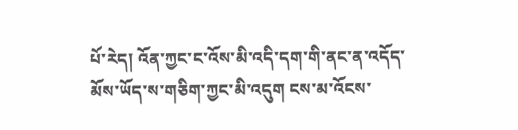པོ་རེད། འོན་ཀྱང་ང་འོས་མི་འདི་དག་གི་ནང་ན་འདོད་མོས་ཡོད་ས་གཅིག་ཀྱང་མི་འདུག ངས་མ་འོངས་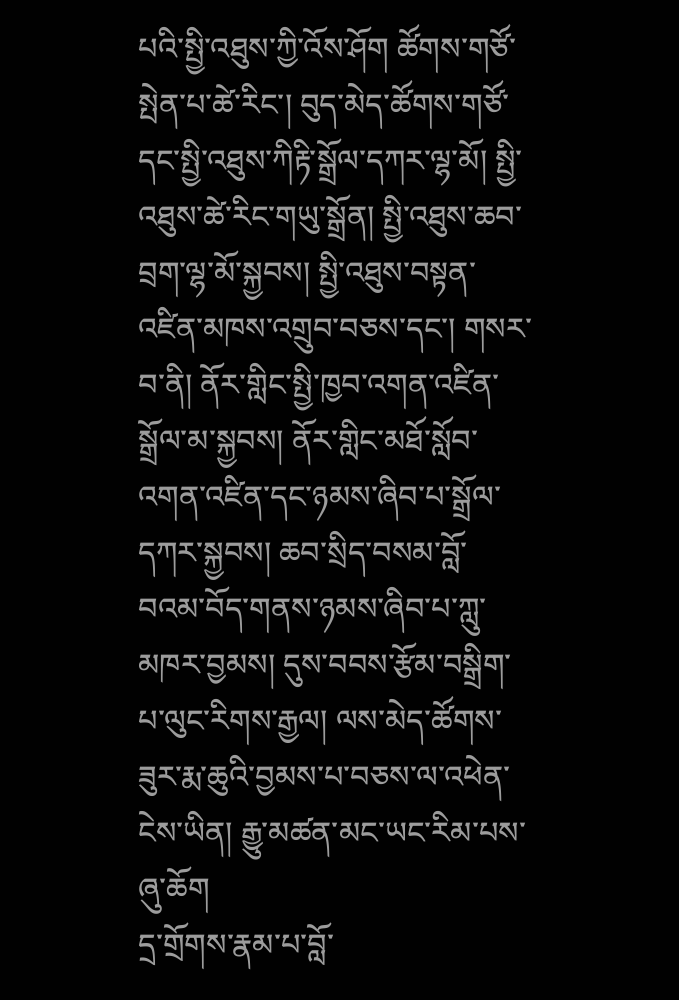པའི་སྤྱི་འཐུས་ཀྱི་འོས་ཤོག ཚོགས་གཙོ་སྤེན་པ་ཚེ་རིང་། བུད་མེད་ཚོགས་གཙོ་དང་སྤྱི་འཐུས་ཀིརྟི་སྒྲོལ་དཀར་ལྷ་མོ། སྤྱི་འཐུས་ཚེ་རིང་གཡུ་སྒྲོན། སྤྱི་འཐུས་ཆབ་བྲག་ལྷ་མོ་སྐྱབས། སྤྱི་འཐུས་བསྟན་འཛིན་མཁས་འགྲུབ་བཅས་དང་། གསར་བ་ནི། ནོར་གླིང་སྤྱི་ཁྱབ་འགན་འཛིན་སྒྲོལ་མ་སྐྱབས། ནོར་གླིང་མཐོ་སློབ་འགན་འཛིན་དང་ཉམས་ཞིབ་པ་སྒྲོལ་དཀར་སྐྱབས། ཆབ་སྲིད་བསམ་བློ་བའམ་བོད་གནས་ཉམས་ཞིབ་པ་ཀླུ་མཁར་བྱམས། དུས་བབས་རྩོམ་བསྒྲིག་པ་ལུང་རིགས་རྒྱལ། ལས་མེད་ཚོགས་ཟུར་རྨ་ཆུའི་བྱམས་པ་བཅས་ལ་འཕེན་ངེས་ཡིན། རྒྱུ་མཚན་མང་ཡང་རིམ་པས་ཞུ་ཆོག
དྲ་གྲོགས་རྣམ་པ་བློ་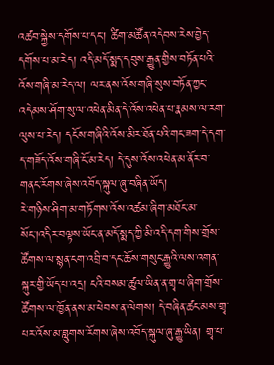འཚབ་སྐྱེས་དགོས་པ་དང་། ཚིག་མཚོན་འདེབས་རེས་བྱེད་དགོས་པ་མ་རེད། འདི་མདོ་སྨད་དབུས་རྒྱུན་གྱིས་བཏོན་པའི་འོས་གཞི་མ་རེད་ལ། ལར་ནས་འོས་གཞི་སུས་བཏོན་ཀྱང་འདེམས་ཤོག་སུ་ལ་འཕེན་མིན་དེ་འོས་འཕེན་པ་རྣམས་ལ་རག་ལུས་པ་རེད། དངོས་གཞིའི་འོས་མིར་ཐོན་པའི་གང་ཟག་དེ་དག་ད་གཟོད་འོས་གཞི་ངོ་མ་རེད། དེ་དུས་འོས་འཕེན་མ་ནོར་བ་གནང་རོགས་ཞེས་འབོད་སྐུལ་ཞུ་བཞིན་ཡོད།
རེ་གཉིས་ཤིག་མ་གཏོགས་འོས་འཚམ་ཞིག་མཐོང་མ་སོང་།འདིར་བལྟས་ཡོང་ན་མདོ་སྨད་ཀྱི་མི་འདི་དག་གིས་གྲོས་ཚོགས་ལ་སྙན་ངག་འབྲི་བ་དང་ཆོས་གསུང་རྒྱུའི་ལས་འགན་སྐུར་གྱི་ཡོད་པ་འདྲ། ངའི་བསམ་ཚུལ་ཡིན་ན་གྲྭ་པ་ཞིག་གྲོས་ཚོགས་ལ་ཁྱོན་ནས་མ་ཕེབས་ན་ལེགས། དེ་བཞིན་ཚང་མས་གྲྭ་པར་འོས་མ་བླུགས་རོགས་ཞེས་འབོད་སྐུལ་ཞུ་རྒྱུ་ཡིན། གྲྭ་པ་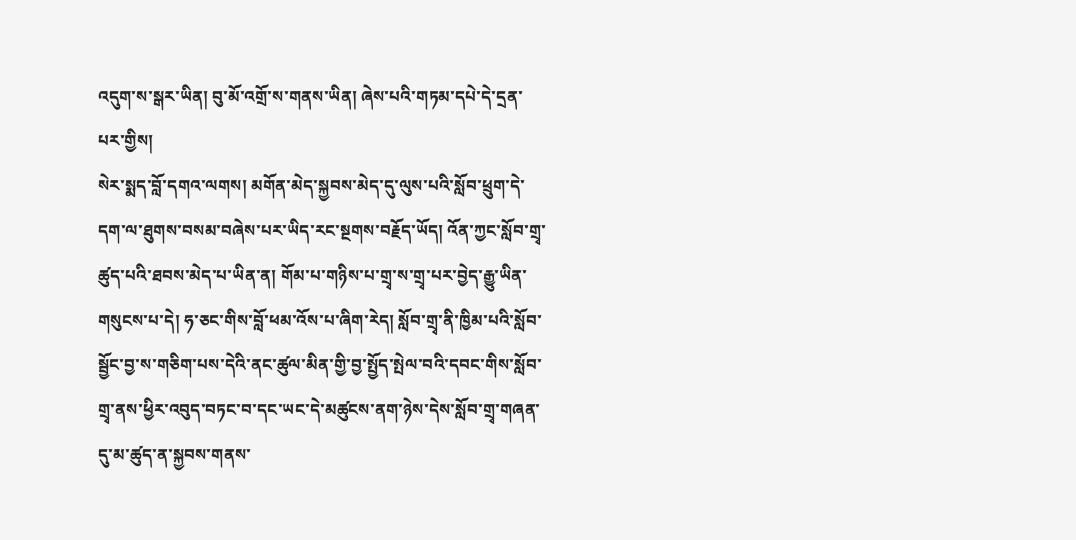འདུག་ས་སྒར་ཡིན། བུ་མོ་འགྲོ་ས་གནས་ཡིན། ཞེས་པའི་གཏམ་དཔེ་དེ་དྲན་པར་གྱིས།
སེར་སྨད་བློ་དགའ་ལགས། མགོན་མེད་སྐྱབས་མེད་དུ་ལུས་པའི་སློབ་ཕྲུག་དེ་དག་ལ་ཐུགས་བསམ་བཞེས་པར་ཡིད་རང་སྔགས་བརྗོད་ཡོད། འོན་ཀྱང་སློབ་གྲྭ་ཚུད་པའི་ཐབས་མེད་པ་ཡིན་ན། གོམ་པ་གཉིས་པ་གྲྭ་ས་གྲྭ་པར་བྱེད་རྒྱུ་ཡིན་གསུངས་པ་དེ། ཧ་ཅང་གིས་བློ་ཕམ་འོས་པ་ཞིག་རེད། སློབ་གྲྭ་ནི་ཁྱིམ་པའི་སློབ་སྦྱོང་བྱ་ས་གཅིག་པས་དེའི་ནང་ཚུལ་མིན་གྱི་བྱ་སྤྱོད་སྤེལ་བའི་དབང་གིས་སློབ་གྲྭ་ནས་ཕྱིར་འབུད་བཏང་བ་དང་ཡང་དེ་མཚུངས་ནག་ཉེས་དེས་སློབ་གྲྭ་གཞན་དུ་མ་ཚུད་ན་སྐྱབས་གནས་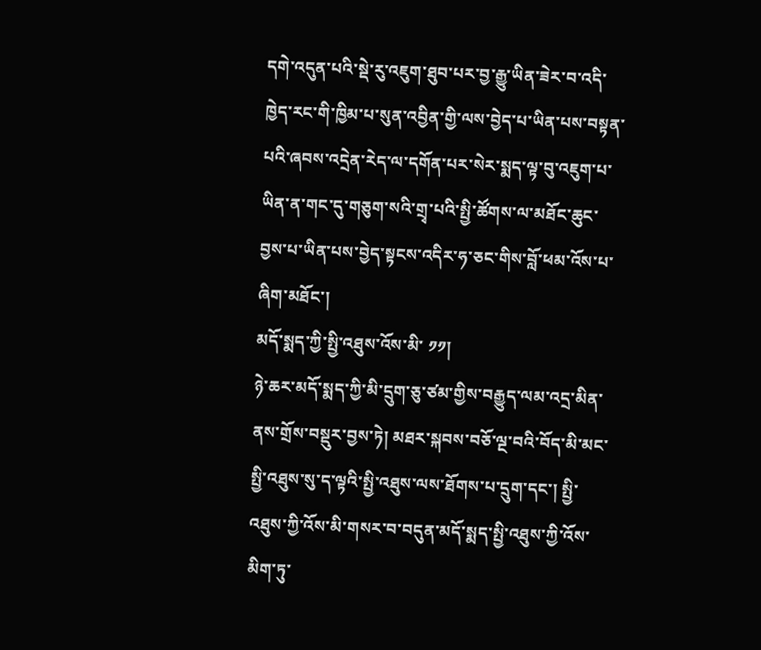དགེ་འདུན་པའི་སྡེ་རུ་འཇུག་ཐུབ་པར་བྱ་རྒྱུ་ཡིན་ཟེར་བ་འདི་ཁྱེད་རང་གི་ཁྱིམ་པ་སུན་འབྱིན་གྱི་ལས་བྱེད་པ་ཡིན་པས་བསྟན་པའི་ཞབས་འདྲེན་རེད་ལ་དགོན་པར་སེར་སྨད་ལྟ་བུ་འཇུག་པ་ཡིན་ན་གང་དུ་གཅུག་སའི་གྲྭ་པའི་སྤྱི་ཚོགས་ལ་མཐོང་ཆུང་བྱས་པ་ཡིན་པས་བྱེད་སྟངས་འདིར་ཧ་ཅང་གིས་བློ་ཕམ་འོས་པ་ཞིག་མཐོང་།
མདོ་སྨད་ཀྱི་སྤྱི་འཐུས་འོས་མི་ ༡༡།
ཉེ་ཆར་མདོ་སྨད་ཀྱི་མི་དྲུག་ཅུ་ཙམ་གྱིས་བརྒྱུད་ལམ་འདྲ་མིན་ནས་གྲོས་བསྡུར་བྱས་ཏེ། མཐར་སྐབས་བཅོ་ལྔ་བའི་བོད་མི་མང་སྤྱི་འཐུས་སུ་ད་ལྟའི་སྤྱི་འཐུས་ལས་ཐོགས་པ་དྲུག་དང་། སྤྱི་འཐུས་ཀྱི་འོས་མི་གསར་བ་བདུན་མདོ་སྨད་སྤྱི་འཐུས་ཀྱི་འོས་མིག་ཏུ་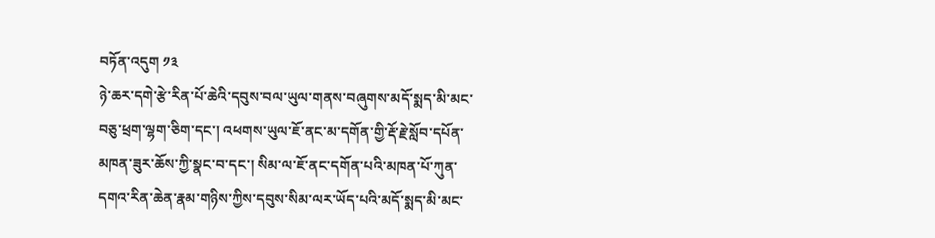བཏོན་འདུག ༡༣
ཉེ་ཆར་དགེ་རྩེ་རིན་པོ་ཆེའི་དབུས་བལ་ཡུལ་གནས་བཞུགས་མདོ་སྨད་མི་མང་བཅུ་ཕྲག་ལྷག་ཅིག་དང་། འཕགས་ཡུལ་ཇོ་ནང་མ་དགོན་གྱི་རྡོ་རྗེ་སློབ་དཔོན་མཁན་ཟུར་ཆོས་ཀྱི་སྣང་བ་དང་། སིམ་ལ་ཇོ་ནང་དགོན་པའི་མཁན་པོ་ཀུན་དགའ་རིན་ཆེན་རྣམ་གཉིས་ཀྱིས་དབུས་སིམ་ལར་ཡོད་པའི་མདོ་སྨད་མི་མང་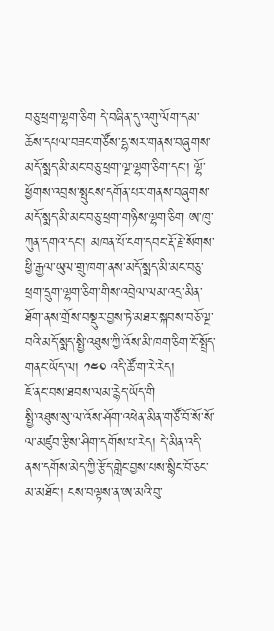བཅུ་ཕྲག་ལྷག་ཅིག དེ་བཞིན་དུ་འགུ་ལོག་དམ་ཆོས་དཔལ་བཟང་གཙོས་དྷ་སར་གནས་བཞུགས་མདོ་སྨད་མི་མང་བཅུ་ཕྲག་ལྔ་ལྷག་ཅིག་དང་། ལྷོ་ཕྱོགས་འབྲས་སྤུངས་དགོན་པར་གནས་བཞུགས་མདོ་སྨད་མི་མང་བཅུ་ཕྲག་གཉིས་ལྷག་ཅིག ཨ་ཁུ་ཀུན་དགའ་དང་། མཁན་པོ་ངག་དབང་རྡོ་རྗེ་སོགས་ཕྱི་རྒྱལ་ཡུལ་གྲུ་ཁག་ནས་མདོ་སྨད་མི་མང་བཅུ་ཕྲག་དྲུག་ལྷག་ཅིག་གིས་འབྲེལ་ལམ་འདྲ་མིན་ཐོག་ནས་གྲོས་བསྡུར་བྱས་ཏེ་མཐར་སྐབས་བཅོ་ལྔ་བའི་མདོ་སྨད་སྤྱི་འཐུས་ཀྱི་འོས་མི་ཁག་ཅིག་ངོ་སྤྲོད་གནང་ཡོད་ལ། ༡༤༠ འདི་ཚོ་ག་རེ་རེད།
ཇོ་ནང་བས་ཐབས་ལམ་རྙེད་ཡོད་གི
སྤྱི་འཐུས་སུ་ལ་འོས་ཤོག་འཕེན་མིན་གཙོ་བོ་སོ་སོ་ལ་མཛུབ་རྩིས་ཤིག་དགོས་པ་རེད། དེ་མིན་འདི་ནས་དགོས་མེད་ཀྱི་རྩོད་གླེང་བྱས་པས་སྙིང་བོ་ཅང་མ་མཐོང་། ངས་བལྟས་ན་ཨ་མའི་བུ་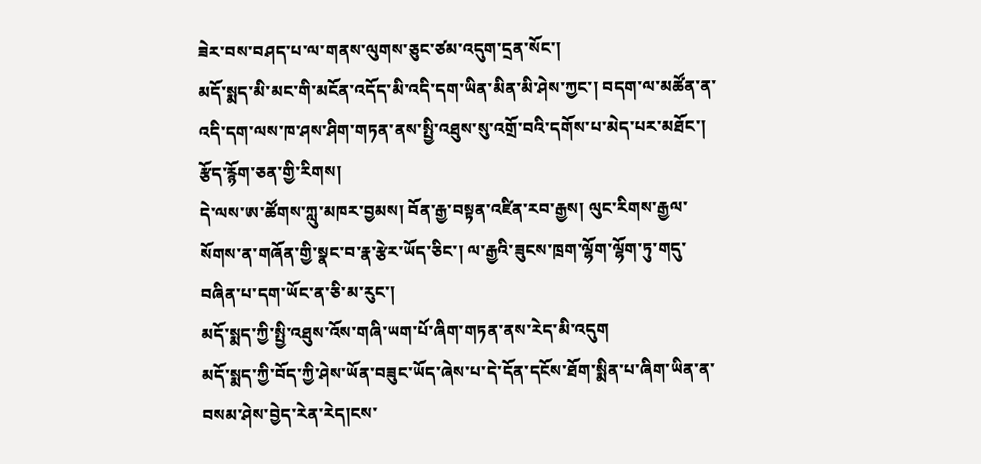ཟེར་བས་བཤད་པ་ལ་གནས་ལུགས་ཅུང་ཙམ་འདུག་དྲན་སོང་།
མདོ་སྨད་མི་མང་གི་མངོན་འདོད་མི་འདི་དག་ཡིན་མིན་མི་ཤེས་ཀྱང་། བདག་ལ་མཚོན་ན་འདི་དག་ལས་ཁ་ཤས་ཤིག་གཏན་ནས་སྤྱི་འཐུས་སུ་འགྲོ་བའི་དགོས་པ་མེད་པར་མཐོང་། རྩོད་རྙོག་ཅན་གྱི་རིགས།
དེ་ལས་ཨ་ཚོགས་ཀླུ་མཁར་བྱམས། བོན་རྒྱ་བསྟན་འཛིན་རབ་རྒྱས། ལུང་རིགས་རྒྱལ་སོགས་ན་གཞོན་གྱི་སྣང་བ་རྣ་རྩེར་ཡོད་ཅིང་། ལ་རྒྱའི་ཟུངས་ཁྲག་ལྷོག་ལྷོག་ཏུ་གདུ་བཞིན་པ་དག་ཡོང་ན་ཅི་མ་རུང་།
མདོ་སྨད་ཀྱི་སྤྱི་འཐུས་འོས་གཞི་ཡག་པོ་ཞིག་གཏན་ནས་རེད་མི་འདུག
མདོ་སྨད་ཀྱི་བོད་ཀྱི་ཤེས་ཡོན་བཟུང་ཡོད་ཞེས་པ་དེ་དོན་དངོས་ཐོག་སྨིན་པ་ཞིག་ཡིན་ན་བསམ་ཤེས་བྱེད་རེན་རེད།ངས་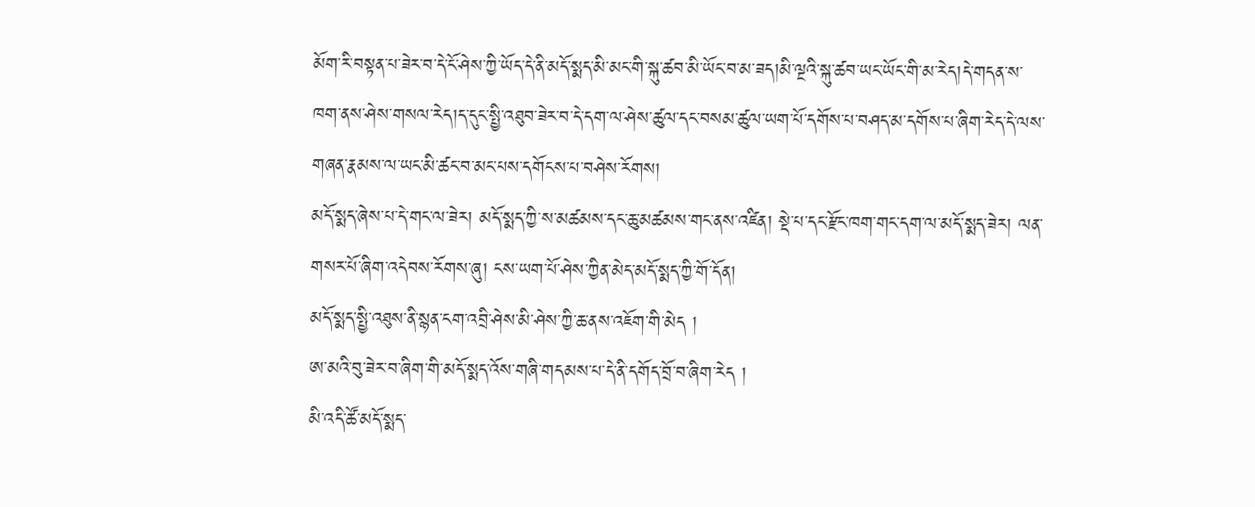མོག་རི་བསྟན་པ་ཟེར་བ་དེ་ངོ་ཤེས་ཀྱི་ཡོད་དེ་ནི་མདོ་སྨད་མི་མང་གི་སྐུ་ཚབ་མི་ཡོང་བ་མ་ཟད།མི་ལྔའི་སྐུ་ཚབ་ཡང་ཡོང་གི་མ་རེད།དེ་གདན་ས་ཁག་ནས་ཤེས་གསལ་རེད།ད་དུང་སྤྱི་འཐུབ་ཟེར་བ་དེ་དག་ལ་ཤེས་ཚུལ་དང་བསམ་ཚུལ་ཡག་པོ་དགོས་པ་བཤད་མ་དགོས་པ་ཞིག་རེད་དེ་ལས་གཞན་རྣམས་ལ་ཡང་མི་ཚང་བ་མང་པས་དགོངས་པ་བཤེས་རོགས།
མདོ་སྨད་ཞེས་པ་དེ་གང་ལ་ཟེར། མདོ་སྨད་ཀྱི་ས་མཚམས་དང་ཆུ་མཚམས་གང་ནས་འཛིན། སྡེ་པ་དང་རྫོང་ཁག་གང་དག་ལ་མདོ་སྨད་ཟེར། ལན་གསར་པོ་ཞིག་འདེབས་རོགས་ཞུ། ངས་ཡག་པོ་ཤེས་ཀྱིན་མེད་མདོ་སྨད་ཀྱི་གོ་དོན།
མདོ་སྨད་སྤྱི་འཐུས་ནི་སྙན་ངག་འབྲི་ཤེས་མི་ཤེས་ཀྱི་ཆ་ནས་འཇོག་གི་མེད །
ཨ་མའི་བུ་ཟེར་བ་ཞིག་གི་མདོ་སྨད་འོས་གཞི་གདམས་པ་དེ་ནི་དགོད་བྲོ་བ་ཞིག་རེད །
མི་འདི་ཚོ་མདོ་སྨད་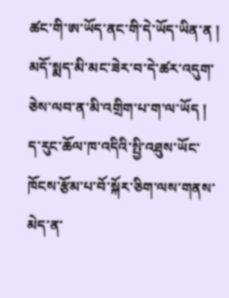ཚང་གི་ཨ་ཡོད་ནང་གི་དེ་ཡོད་ཡིན་ན ། མདོ་སྨད་མི་མང་ཟེར་བ་དེ་ཚར་འདུག་ཅེས་ལབ་ན་མི་འགྲིག་པ་ག་ལ་ཡོད །
ད་རུང་ཆོལ་ཁ་འདིའི་སྤྱི་འཐུས་ཡོང་ཁོངས་རྩོམ་པ་བོ་སྐོར་ཅིག་ལས་གནས་མེད་ན་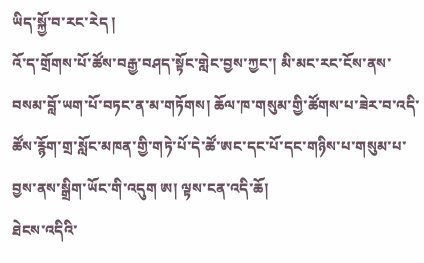ཡིད་སྐྱོ་བ་རང་རེད །
འོ་ད་གྲོགས་པོ་ཚོས་བརྒྱ་བཤད་སྟོང་གླེང་བྱས་ཀྱང་། མི་མང་རང་ངོས་ནས་བསམ་བློ་ཡག་པོ་བཏང་ན་མ་གཏོགས། ཆོལ་ཁ་གསུམ་གྱི་ཚོགས་པ་ཟེར་བ་འདི་ཚོས་རྙོག་གྲ་སློང་མཁན་གྱི་གཏེ་པོ་དེ་ཚོ་ཨང་དང་པོ་དང་གཉིས་པ་གསུམ་པ་བྱས་ནས་སྒྲིག་ཡོང་གི་འདུག ཨ། ལྟས་ངན་འདི་ཆོ།
ཐེངས་འདིའི་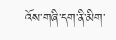འོས་གཞི་དག་ནི་མིག་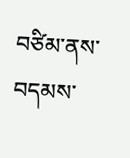བཙིམ་ནས་བདམས་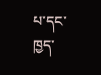པ་དང་ཁྱད་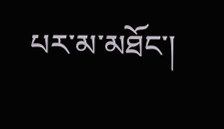པར་མ་མཐོང་།